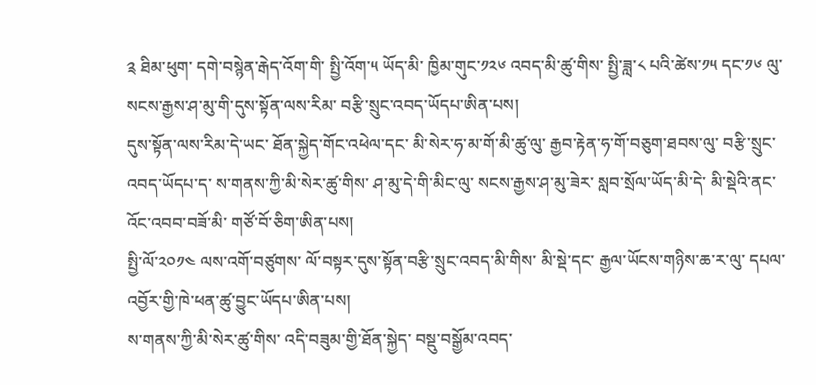༉ ཐིམ་ཕུག་ དགེ་བསྙེན་རྒེད་འོག་གི་ སྤྱི་འོག་༥ ཡོད་མི་ ཁྱིམ་གུང་༡༢༦ འབད་མི་ཚུ་གིས་ སྤྱི་ཟླ་༨ པའི་ཚེས་༡༥ དང་༡༦ ལུ་ སངས་རྒྱས་ཤ་མུ་གི་དུས་སྟོན་ལས་རིམ་ བརྩི་སྲུང་འབད་ཡོདཔ་ཨིན་པས།
དུས་སྟོན་ལས་རིམ་དེ་ཡང་ ཐོན་སྐྱེད་གོང་འཕེལ་དང་ མི་སེར་ཧ་མ་གོ་མི་ཚུ་ལུ་ རྒྱབ་རྟེན་ཧ་གོ་བཅུག་ཐབས་ལུ་ བརྩི་སྲུང་འབད་ཡོདཔ་ད་ ས་གནས་ཀྱི་མི་སེར་ཚུ་གིས་ ཤ་མུ་དེ་གི་མིང་ལུ་ སངས་རྒྱས་ཤ་མུ་ཟེར་ སླབ་སྲོལ་ཡོད་མི་དེ་ མི་སྡེའི་ནང་ འོང་འབབ་བཟོ་མི་ གཙོ་བོ་ཅིག་ཨིན་པས།
སྤྱི་ལོ་༢༠༡༤ ལས་འགོ་བཙུགས་ ལོ་བསྟར་དུས་སྟོན་བརྩི་སྲུང་འབད་མི་གིས་ མི་སྡེ་དང་ རྒྱལ་ཡོངས་གཉིས་ཆ་ར་ལུ་ དཔལ་འབྱོར་གྱི་ཁེ་ཕན་ཚུ་བྱུང་ཡོདཔ་ཨིན་པས།
ས་གནས་ཀྱི་མི་སེར་ཚུ་གིས་ འདི་བཟུམ་གྱི་ཐོན་སྐྱེད་ བསྡུ་བསྒྱོམ་འབད་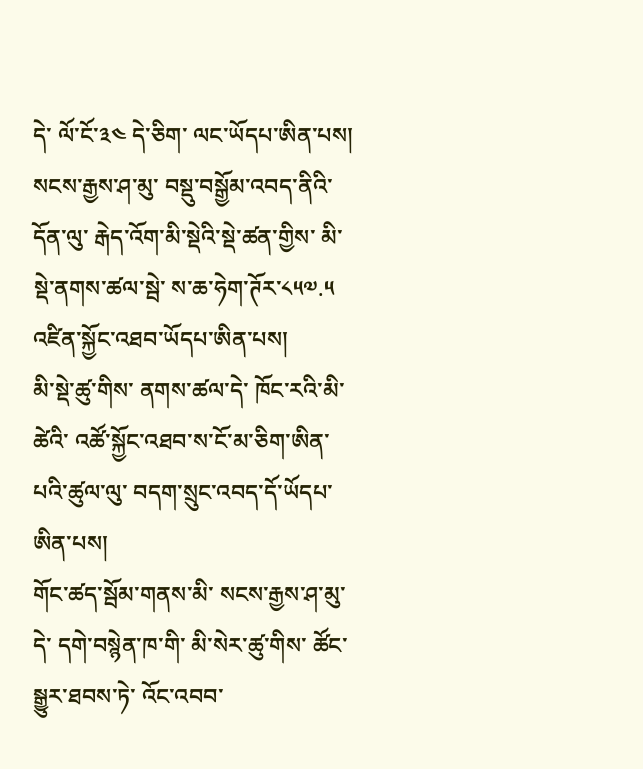དེ་ ལོ་ངོ་༣༤ དེ་ཅིག་ ལང་ཡོདཔ་ཨིན་པས།
སངས་རྒྱས་ཤ་མུ་ བསྡུ་བསྒྱོམ་འབད་ནིའི་དོན་ལུ་ རྒེད་འོག་མི་སྡེའི་སྡེ་ཚན་གྱིས་ མི་སྡེ་ནགས་ཚལ་སྦེ་ ས་ཆ་ཧེག་ཊོར་༨༥༧.༥ འཛིན་སྐྱོང་འཐབ་ཡོདཔ་ཨིན་པས།
མི་སྡེ་ཚུ་གིས་ ནགས་ཚལ་དེ་ ཁོང་རའི་མི་ཚེའི་ འཚོ་སྐྱོང་འཐབ་ས་ངོ་མ་ཅིག་ཨིན་པའི་ཚུལ་ལུ་ བདག་སྲུང་འབད་དོ་ཡོདཔ་ཨིན་པས།
གོང་ཚད་སྦོམ་གནས་མི་ སངས་རྒྱས་ཤ་མུ་དེ་ དགེ་བསྙེན་ཁ་གི་ མི་སེར་ཚུ་གིས་ ཚོང་སྒྱུར་ཐབས་ཏེ་ འོང་འབབ་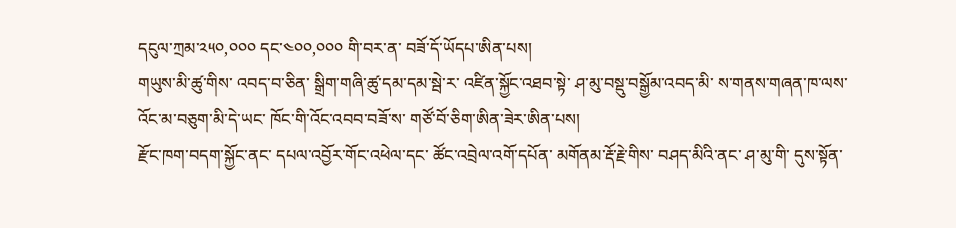དངུལ་ཀྲམ་༢༥༠,༠༠༠ དང་༤༠༠,༠༠༠ གི་བར་ན་ བཟོ་དོ་ཡོདཔ་ཨིན་པས།
གཡུས་མི་ཚུ་གིས་ འབད་བ་ཅིན་ སྒྲིག་གཞི་ཚུ་དམ་དམ་སྦེ་ར་ འཛིན་སྐྱོང་འཐབ་སྟེ་ ཤ་མུ་བསྡུ་བསྒྱོམ་འབད་མི་ ས་གནས་གཞན་ཁ་ལས་ འོང་མ་བཅུག་མི་དེ་ཡང་ ཁོང་གི་འོང་འབབ་བཟོ་ས་ གཙོ་བོ་ཅིག་ཨིན་ཟེར་ཨིན་པས།
རྫོང་ཁག་བདག་སྐྱོང་ནང་ དཔལ་འབྱོར་གོང་འཕེལ་དང་ ཚོང་འབྲེལ་འགོ་དཔོན་ མགོནམ་རྡོ་རྗེ་གིས་ བཤད་མིའི་ནང་ ཤ་མུ་གི་ དུས་སྟོན་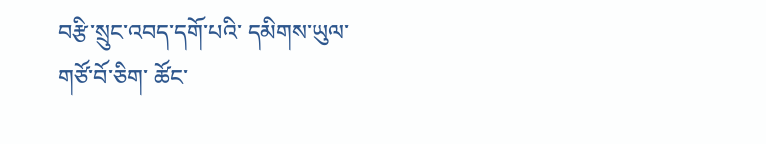བརྩི་སྲུང་འབད་དགོ་པའི་ དམིགས་ཡུལ་གཙོ་བོ་ཅིག་ ཚོང་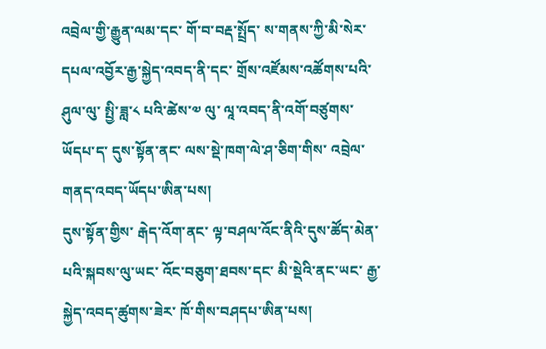འབྲེལ་གྱི་རྒྱུན་ལམ་དང་ གོ་བ་བརྡ་སྤྲོད་ ས་གནས་ཀྱི་མི་སེར་ དཔལ་འབྱོར་རྒྱ་སྐྱེད་འབད་ནི་དང་ གྲོས་འཛོམས་འཚོགས་པའི་ཤུལ་ལུ་ སྤྱི་ཟླ་༨ པའི་ཚེས་༧ ལུ་ ལཱ་འབད་ནི་འགོ་བཙུགས་ཡོདཔ་ད་ དུས་སྟོན་ནང་ ལས་སྡེ་ཁག་ལེ་ཤ་ཅིག་གིས་ འབྲེལ་གནད་འབད་ཡོདཔ་ཨིན་པས།
དུས་སྟོན་གྱིས་ རྒེད་འོག་ནང་ ལྟ་བཤལ་འོང་ནིའི་དུས་ཚོད་མེན་པའི་སྐབས་ལུ་ཡང་ འོང་བཅུག་ཐབས་དང་ མི་སྡེའི་ནང་ཡང་ རྒྱ་སྐྱེད་འབད་ཚུགས་ཟེར་ ཁོ་གིས་བཤདཔ་ཨིན་པས།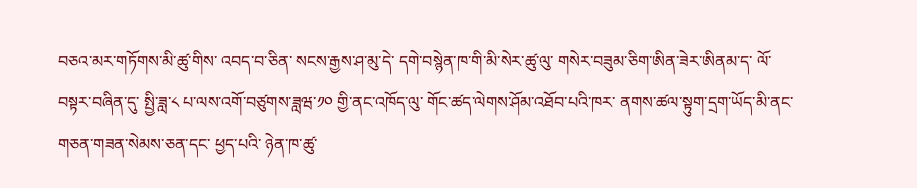བཅའ་མར་གཏོགས་མི་ཚུ་གིས་ འབད་བ་ཅིན་ སངས་རྒྱས་ཤ་མུ་དེ་ དགེ་བསྙེན་ཁ་གི་མི་སེར་ཚུ་ལུ་ གསེར་བཟུམ་ཅིག་ཨིན་ཟེར་ཨིནམ་ད་ ལོ་བསྟར་བཞིན་དུ་ སྤྱི་ཟླ་༨ པ་ལས་འགོ་བཙུགས་ཟླཝ་༡༠ གྱི་ནང་འཁོད་ལུ་ གོང་ཚད་ལེགས་ཤོམ་འཐོབ་པའི་ཁར་ ནགས་ཚལ་སྟུག་དྲག་ཡོད་མི་ནང་ གཅན་གཟན་སེམས་ཅན་དང་ ཕྱད་པའི་ ཉེན་ཁ་ཚུ་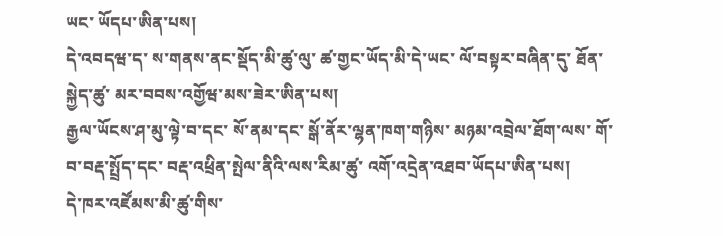ཡང་ ཡོདཔ་ཨིན་པས།
དེ་འབདཝ་ད་ ས་གནས་ནང་སྡོད་མི་ཚུ་ལུ་ ཚ་གྱང་ཡོད་མི་དེ་ཡང་ ལོ་བསྟར་བཞིན་དུ་ ཐོན་སྐྱེད་ཚུ་ མར་བབས་འགྱོཝ་མས་ཟེར་ཨིན་པས།
རྒྱལ་ཡོངས་ཤ་མུ་ལྟེ་བ་དང་ སོ་ནམ་དང་ སྒོ་ནོར་ལྷན་ཁག་གཉིས་ མཉམ་འབྲེལ་ཐོག་ལས་ གོ་བ་བརྡ་སྤྲོད་དང་ བརྡ་འཕྲིན་སྤེལ་ནིའི་ལས་རིམ་ཚུ་ འགོ་འདྲེན་འཐབ་ཡོདཔ་ཨིན་པས།
དེ་ཁར་འཛོམས་མི་ཚུ་གིས་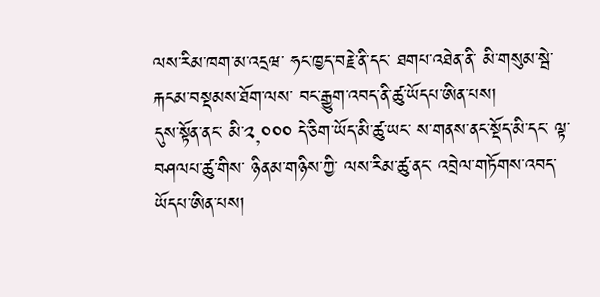ལས་རིམ་ཁག་མ་འདྲཝ་ ཧང་ཁྱད་བརྗེ་ནི་དང་ ཐགཔ་འཐེན་ནི་ མི་གསུམ་སྦེ་ རྐངམ་བསྡམས་ཐོག་ལས་ བང་རྒྱུག་འབད་ནི་ཚུ་ཡོདཔ་ཨིན་པས།
དུས་སྟོན་ནང་ མི་༢,༠༠༠ དེ་ཅིག་ཡོད་མི་ཚུ་ཡང་ ས་གནས་ནང་སྡོད་མི་དང་ ལྟ་བཤལཔ་ཚུ་གིས་ ཉིནམ་གཉིས་ཀྱི་ ལས་རིམ་ཚུ་ནང་ འབྲེལ་གཏོགས་འབད་ཡོདཔ་ཨིན་པས།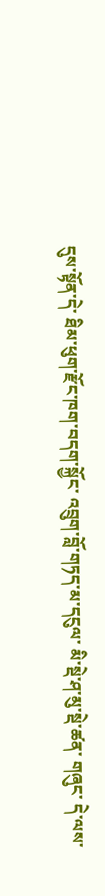དུས་སྟོན་དེ་ ཐིམ་ཕུག་རྫོང་ཁག་བདག་སྐྱོང་ འབྲུག་བློ་གཏད་མ་དངུལ་ མི་སྡེ་ཤ་མུ་སྡེ་ཚན་ གཞུང་ དེ་ལས་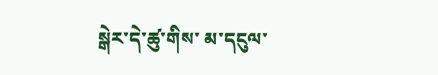སྒེར་དེ་ཚུ་གིས་ མ་དངུལ་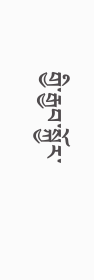གྱི་རྒྱབ་སྐྱོར་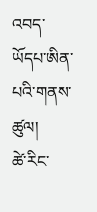འབད་ཡོདཔ་ཨིན་པའི་གནས་ཚུལ།
ཚེ་རིང་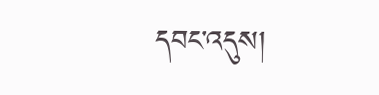དབང་འདུས།